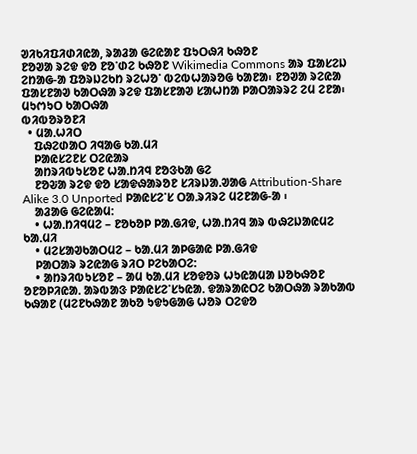ᱣᱤᱠᱤᱯᱤᱰᱤᱭᱟ, ᱨᱟᱲᱟ ᱜᱮᱭᱟᱱ ᱯᱩᱛᱷᱤ ᱠᱷᱚᱱ
ᱱᱚᱣᱟ ᱨᱮᱫ ᱫᱚ ᱱᱚᱸᱰᱮ ᱠᱷᱚᱱ Wikimedia Commons ᱟᱨ ᱯᱟᱥᱮᱡ ᱮᱴᱟᱜ-ᱟ ᱯᱚᱨᱡᱮᱠᱴ ᱨᱮᱦᱚᱸ ᱵᱮᱵᱦᱟᱨᱚᱜ ᱠᱟᱱᱟ᱾ ᱱᱚᱣᱟ ᱨᱮᱭᱟ ᱯᱟᱥᱱᱟᱣ ᱠᱟᱛᱷᱟ ᱨᱮᱫ ᱯᱟᱥᱱᱟᱣ ᱥᱟᱦᱴᱟ ᱞᱟᱛᱟᱨᱨᱮ ᱮᱢ ᱮᱱᱟ᱾
ᱢᱩᱬᱩᱛ ᱠᱟᱛᱷᱟ
ᱵᱤᱵᱚᱨᱚᱱᱤ
  • ᱢᱟᱹᱦᱤᱛ
    ᱯᱷᱮᱰᱟᱛ ᱤᱧᱟᱜ ᱠᱟᱹᱢᱤ
    ᱞᱟᱭᱥᱮᱱᱥ ᱛᱮᱭᱟᱨ
    ᱟᱴᱨᱤᱵᱩᱥᱚᱱ ᱦᱟᱹᱴᱤᱧ ᱱᱚᱝᱠᱟ ᱜᱮ
    ᱱᱚᱶᱟ ᱨᱮᱫ ᱫᱚ ᱥᱟᱫᱷᱟᱨᱚᱱ ᱥᱤᱨᱡᱟᱹᱣᱟᱜ Attribution-Share Alike 3.0 Unported ᱞᱟᱭᱥᱮᱸᱥ ᱛᱟᱹᱨᱤᱨᱮ ᱢᱮᱱᱟᱜ-ᱟ ᱾
    ᱟᱲᱟᱜ ᱜᱮᱭᱟᱢ:
    • ᱦᱟᱹᱴᱤᱧᱢᱮ – ᱱᱚᱠᱚᱞ ᱞᱟᱹᱜᱤᱫ, ᱦᱟᱹᱴᱤᱧ ᱟᱨ ᱵᱷᱮᱡᱟᱭᱢᱮ ᱠᱟᱹᱢᱤ
    • ᱢᱮᱥᱟᱣᱠᱟᱛᱢᱮ – ᱠᱟᱹᱢᱤ ᱟᱞᱜᱟᱭ ᱞᱟᱹᱜᱤᱫ
    ᱞᱟᱛᱟᱨ ᱨᱮᱭᱟᱜ ᱨᱤᱛ ᱞᱮᱠᱟᱛᱮ:
    • ᱟᱴᱨᱤᱵᱩᱥᱚᱱ – ᱟᱢ ᱠᱟᱹᱢᱤ ᱥᱚᱫᱚᱨ ᱦᱩᱭᱟᱢᱟ ᱡᱚᱠᱷᱚᱱ ᱚᱱᱚᱞᱤᱭᱟᱹ ᱟᱨᱵᱟᱝ ᱞᱟᱭᱥᱮᱸᱥᱩᱭᱟᱹ ᱫᱟᱨᱟᱭᱛᱮ ᱠᱟᱛᱷᱟ ᱨᱟᱠᱟᱵ ᱠᱷᱟᱱ (ᱢᱮᱱᱠᱷᱟᱱ ᱟᱠᱚ ᱩᱫᱩᱜᱟᱜ ᱦᱚᱨ ᱛᱮᱫᱚ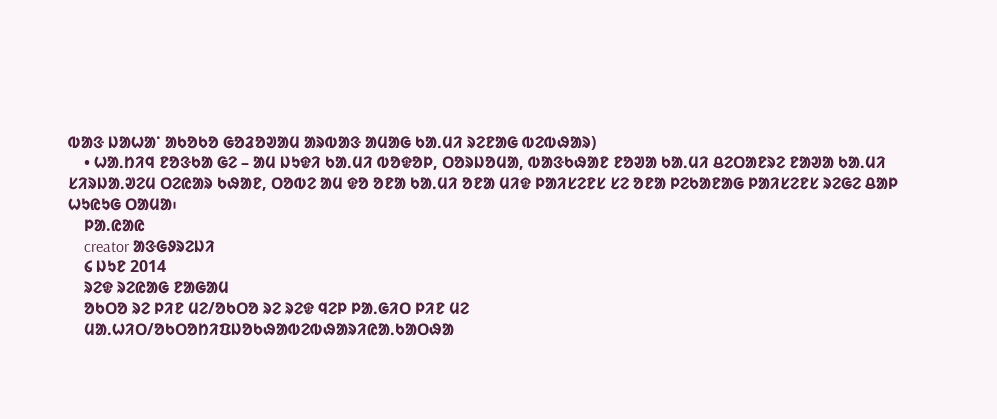ᱵᱟᱝ ᱡᱟᱦᱟᱸ ᱟᱠᱚᱠᱚ ᱜᱚᱲᱚᱣᱟᱢ ᱟᱨᱵᱟᱝ ᱟᱢᱟᱜ ᱠᱟᱹᱢᱤ ᱨᱮᱱᱟᱜ ᱵᱮᱵᱷᱟᱨ)
    • ᱦᱟᱹᱴᱤᱧ ᱱᱚᱝᱠᱟ ᱜᱮ – ᱟᱢ ᱡᱩᱫᱤ ᱠᱟᱹᱢᱤ ᱵᱚᱫᱚᱞ, ᱛᱚᱨᱡᱚᱢᱟ, ᱵᱟᱝᱠᱷᱟᱱ ᱱᱚᱣᱟ ᱠᱟᱹᱢᱤ ᱪᱮᱛᱟᱱᱨᱮ ᱱᱟᱣᱟ ᱠᱟᱹᱢᱤ ᱥᱤᱨᱡᱟᱹᱣᱮᱢ ᱛᱮᱭᱟᱨ ᱠᱷᱟᱱ, ᱛᱚᱵᱮ ᱟᱢ ᱫᱚ ᱚᱱᱟ ᱠᱟᱹᱢᱤ ᱚᱱᱟ ᱢᱤᱫ ᱞᱟᱤᱥᱮᱱᱥ ᱥᱮ ᱚᱱᱟ ᱞᱮᱠᱟᱱᱟᱜ ᱞᱟᱤᱥᱮᱱᱥ ᱨᱮᱜᱮ ᱪᱟᱞ ᱦᱩᱭᱩᱜ ᱛᱟᱢᱟ᱾
    ᱞᱟ.ᱭᱟᱭ
    creator ᱟᱝᱜᱽᱨᱮᱡᱤ
    ᱔ ᱡᱩᱱ 2014
    ᱨᱮᱫ ᱨᱮᱭᱟᱜ ᱱᱟᱜᱟᱢ
    ᱚᱠᱛᱚ ᱨᱮ ᱞᱤᱱ ᱢᱮ/ᱚᱠᱛᱚ ᱨᱮ ᱨᱮᱫ ᱧᱮᱞ ᱞᱟᱹᱜᱤᱛ ᱞᱤᱱ ᱢᱮ
    ᱢᱟᱹᱦᱤᱛ/ᱚᱠᱛᱚᱴᱤᱯᱡᱚᱠᱷᱟᱵᱮᱵᱷᱟᱨᱤᱭᱟᱹᱠᱟᱛᱷᱟ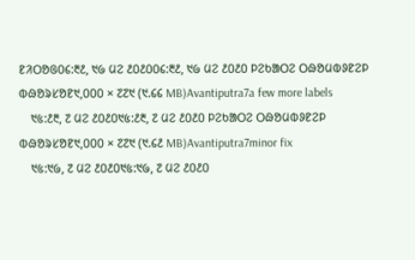ᱱᱤᱛᱚᱜ᱐᱔:᱓᱒, ᱑᱙ ᱢᱮ ᱒᱐᱒᱐᱐᱔:᱓᱒, ᱑᱙ ᱢᱮ ᱒᱐᱒᱐ ᱞᱮᱠᱟᱛᱮ ᱛᱷᱚᱢᱵᱽᱱᱮᱞ ᱵᱷᱚᱨᱥᱚᱱ᱑,᱐᱐᱐ × ᱗᱗᱑ (᱑.᱔᱔ MB)Avantiputra7a few more labels
    ᱑᱕:᱒᱓, ᱗ ᱢᱮ ᱒᱐᱒᱐᱑᱕:᱒᱓, ᱗ ᱢᱮ ᱒᱐᱒᱐ ᱞᱮᱠᱟᱛᱮ ᱛᱷᱚᱢᱵᱽᱱᱮᱞ ᱵᱷᱚᱨᱥᱚᱱ᱑,᱐᱐᱐ × ᱗᱗᱑ (᱑.᱔᱒ MB)Avantiputra7minor fix
    ᱑᱕:᱑᱙, ᱗ ᱢᱮ ᱒᱐᱒᱐᱑᱕:᱑᱙, ᱗ ᱢᱮ ᱒᱐᱒᱐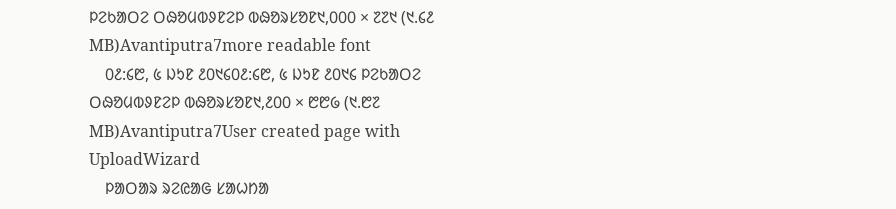ᱞᱮᱠᱟᱛᱮ ᱛᱷᱚᱢᱵᱽᱱᱮᱞ ᱵᱷᱚᱨᱥᱚᱱ᱑,᱐᱐᱐ × ᱗᱗᱑ (᱑.᱔᱒ MB)Avantiputra7more readable font
    ᱐᱒:᱔᱘, ᱕ ᱡᱩᱱ ᱒᱐᱑᱔᱐᱒:᱔᱘, ᱕ ᱡᱩᱱ ᱒᱐᱑᱔ ᱞᱮᱠᱟᱛᱮ ᱛᱷᱚᱢᱵᱽᱱᱮᱞ ᱵᱷᱚᱨᱥᱚᱱ᱑,᱒᱐᱐ × ᱘᱘᱙ (᱑.᱘᱗ MB)Avantiputra7User created page with UploadWizard
    ᱞᱟᱛᱟᱨ ᱨᱮᱭᱟᱜ ᱥᱟᱦᱴᱟ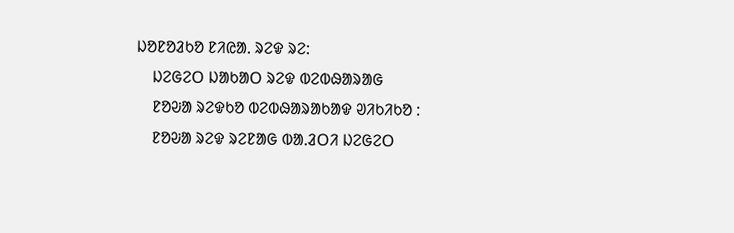ᱡᱚᱱᱚᱲᱠᱚ ᱱᱤᱭᱟᱹ ᱨᱮᱫ ᱨᱮ:
    ᱡᱮᱜᱮᱛ ᱡᱟᱠᱟᱛ ᱨᱮᱫ ᱵᱮᱵᱷᱟᱨᱟᱜ
    ᱱᱚᱶᱟ ᱨᱮᱫᱠᱚ ᱵᱮᱵᱷᱟᱨᱟᱠᱟᱫ ᱣᱤᱠᱤᱠᱚ :
    ᱱᱚᱶᱟ ᱨᱮᱫ ᱨᱮᱱᱟᱜ ᱵᱟᱹᱲᱛᱤ ᱡᱮᱜᱮᱛ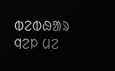ᱵᱮᱵᱷᱟᱨ ᱧᱮᱞ ᱢᱮ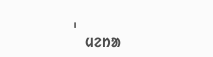᱾
    ᱢᱮᱴᱟ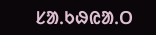ᱥᱟᱹᱠᱷᱭᱟᱹᱛ